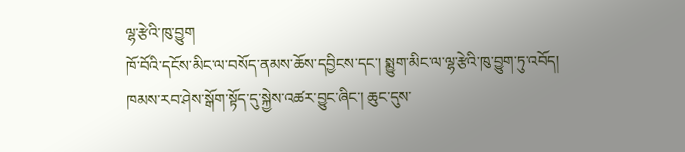ལྷ་རྩེའི་ཁུ་བྱུག
ཁོ་བོའི་དངོས་མིང་ལ་བསོད་ནམས་ཆོས་དབྱིངས་དང་། སྨྱུག་མིང་ལ་ལྷ་རྩེའི་ཁུ་བྱུག་ཏུ་འབོད། ཁམས་རབ་ཤེས་སྒོག་སྟོད་དུ་སྐྱེས་འཚར་བྱུང་ཞིང་། ཆུང་དུས་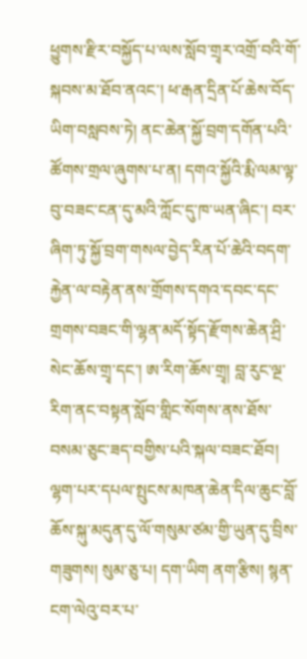ཕྱུགས་རྫིར་བསྐྱོད་པ་ལས་སློབ་གྲྭར་འགྲོ་བའི་གོ་སྐབས་མ་ཐོབ་ནའང་། ཕ་རྒན་དྲིན་པོ་ཆེས་བོད་ཡིག་བསླབས་ཏེ། ནང་ཆེན་སྐྱོ་བྲག་དགོན་པའི་ཚོགས་གྲལ་ཞུགས་པ་ན། དགའ་སྐྱོའི་རྨི་ལམ་ལྟ་བུ་བཟང་ངན་དུ་མའི་ཀློང་དུ་ཁ་ཡན་ཞིང་། བར་ཞིག་ཏུ་སྐྱོ་བྲག་གསལ་བྱེད་རིན་པོ་ཆེའི་བདག་རྐྱེན་ལ་བརྟེན་ནས་གྲོགས་དགའ་དབང་དང་གྲགས་བཟང་གི་ལྷན་མདོ་སྟོད་རྫོགས་ཆེན་ཤྲི་སེང་ཆོས་གྲྭ་དང་། ཨ་རིག་ཆོས་གྲྭ། བླ་རུང་ལྔ་རིག་ནང་བསྟན་སློབ་གླིང་སོགས་ནས་ཐོས་བསམ་ཅུང་ཟད་བགྱིས་པའི་སྐལ་བཟང་ཐོབ། ལྷག་པར་དཔལ་སྤུངས་མཁན་ཆེན་དིལ་ཆུང་བློ་ཆོས་སྐུ་མདུན་དུ་ལོ་གསུམ་ཙམ་གྱི་ཡུན་དུ་བྲིས་གཟུགས། སུམ་ཅུ་པ། དག་ཡིག ནག་རྩིས། སྙན་ངག་ལེའུ་བར་པ་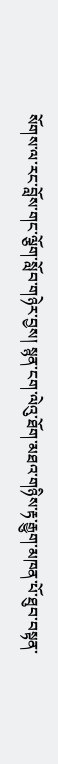སོགས་ལ་རང་བློས་གང་ལྕོག་སློབ་གཉེར་བྱས། སྙན་ངག་ལེའུ་ཐོག་མཐའ་གཉིས་རྟ་རྒྱུག་མཁན་པོ་ཐུབ་བསྟན་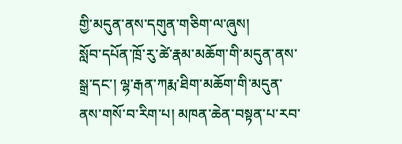གྱི་མདུན་ནས་དགུན་གཅིག་ལ་ཞུས།
སློབ་དཔོན་ཁྲོ་རུ་ཚེ་རྣམ་མཆོག་གི་མདུན་ནས་སྒྲ་དང་། ལྷ་རྒན་ཀརྨ་ཐིག་མཆོག་གི་མདུན་ནས་གསོ་བ་རིག་པ། མཁན་ཆེན་བསྟན་པ་རབ་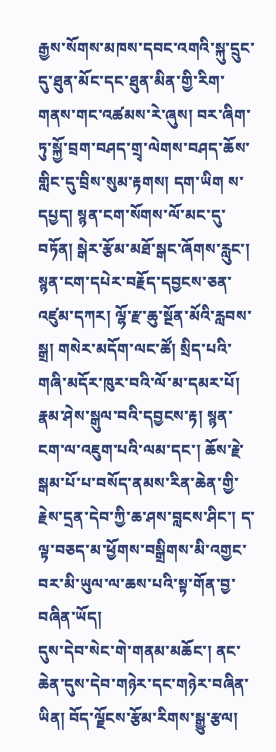རྒྱས་སོགས་མཁས་དབང་འགའི་སྐུ་དྲུང་དུ་ཐུན་མོང་དང་ཐུན་མིན་གྱི་རིག་གནས་གང་འཚམས་རེ་ཞུས། བར་ཞིག་ཏུ་སྐྱོ་བྲག་བཤད་གྲྭ་ལེགས་བཤད་ཆོས་གླིང་དུ་བྲིས་སུམ་རྟགས། དག་ཡིག ས་དཔྱད། སྙན་ངག་སོགས་ལོ་མང་དུ་བཏོན། སྒེར་རྩོམ་མཐོ་སྒང་ཞོགས་རླུང་། སྙན་ངག་དཔེར་བརྗོད་དབྱངས་ཅན་འཛུམ་དཀར། ལྷོ་རྫ་ཆུ་སྔོན་མོའི་རླབས་སྒྲ། གསེར་མདོག་ལང་ཚོ། སྲིད་པའི་གཞི་མདོར་ཁུར་བའི་ལོ་མ་དམར་པོ། རྣམ་ཤེས་སྒུལ་བའི་དབྱངས་རྟ། སྙན་ངག་ལ་འཇུག་པའི་ལམ་དང་། ཆོས་རྗེ་སྒམ་པོ་པ་བསོད་ནམས་རིན་ཆེན་གྱི་རྗེས་དྲན་དེབ་ཀྱི་ཆ་ཤས་བླངས་ཤིང་། ད་ལྟ་བཅད་མ་ཕྱོགས་བསྒྲིགས་མི་འགྱང་བར་མི་ཡུལ་ལ་ཆས་པའི་སྟ་གོན་བྱ་བཞིན་ཡོད།
དུས་དེབ་སེང་གེ་གནམ་མཆོང་། ནང་ཆེན་དུས་དེབ་གཉེར་དང་གཉེར་བཞིན་ཡིན། བོད་ལྗོངས་རྩོམ་རིགས་སྒྱུ་རྩལ།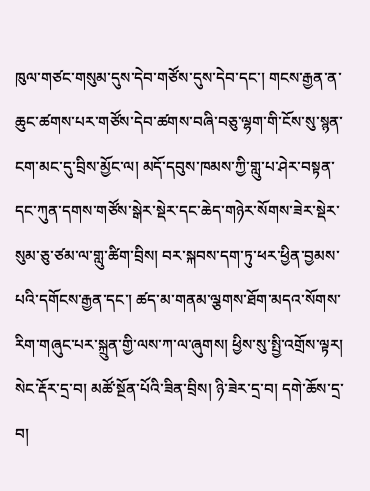ཁུལ་གཙང་གསུམ་དུས་དེབ་གཙོས་དུས་དེབ་དང་། གངས་རྒྱན་ན་ཆུང་ཚགས་པར་གཙོས་དེབ་ཚགས་བཞི་བཅུ་ལྷག་གི་ངོས་སུ་སྙན་ངག་མང་དུ་བྲིས་མྱོང་ལ། མདོ་དབུས་ཁམས་ཀྱི་གླུ་པ་ཤེར་བསྟན་དང་ཀུན་དགས་གཙོས་སྒེར་སྡེར་དང་ཆེད་གཉེར་སོགས་ཟེར་སྡེར་སུམ་ཅུ་ཙམ་ལ་གླུ་ཚིག་བྲིས། བར་སྐབས་དག་ཏུ་ཕར་ཕྱིན་བྱམས་པའི་དགོངས་རྒྱན་དང་། ཚད་མ་གནམ་ལྕགས་ཐོག་མདའ་སོགས་རིག་གཞུང་པར་སྐྲུན་གྱི་ལས་ཀ་ལ་ཞུགས། ཕྱིས་སུ་སྤྱི་འགྲོས་ལྟར། སེང་རྡོར་དྲ་བ། མཚོ་སྔོན་པོའི་ཟིན་བྲིས། ཉི་ཟེར་དྲ་བ། དགེ་ཆོས་དྲ་བ།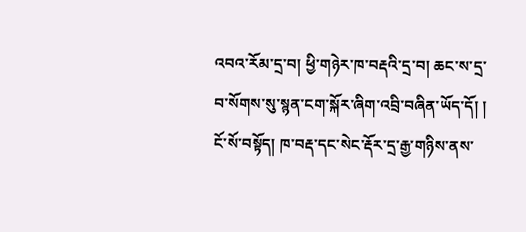འབའ་རོམ་དྲ་བ། ཕྱི་གཉེར་ཁ་བརྡའི་དྲ་བ། ཆང་ས་དྲ་བ་སོགས་སུ་སྙན་ངག་སྐོར་ཞིག་འབྲི་བཞིན་ཡོད་དོ། །
ངོ་སོ་བསྟོད། ཁ་བརྡ་དང་སེང་རྡོར་དྲ་རྒྱ་གཉིས་ནས་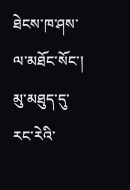ཐེངས་ཁ་ཤས་ལ་མཐོང་སོང་། མུ་མཐུད་དུ་རང་རེའི་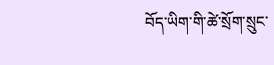བོད་ཡིག་གི་ཚེ་སྲོག་སྲུང་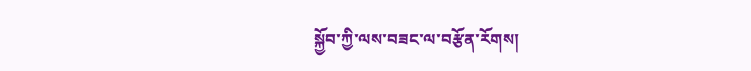སྐྱོབ་ཀྱི་ལས་བཟང་ལ་བརྩོན་རོགས།